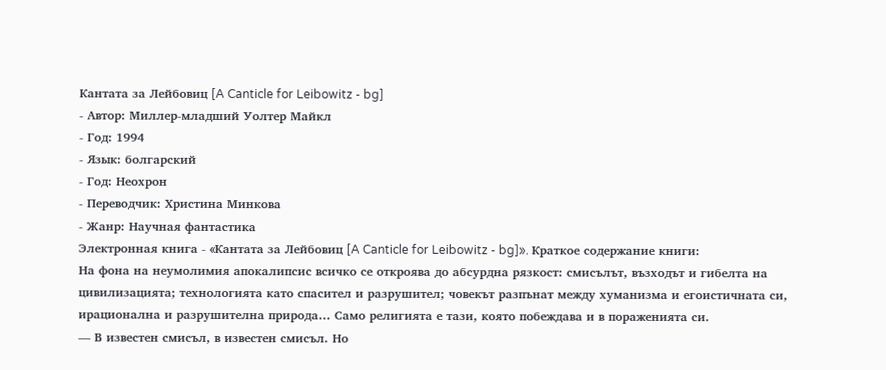Кантата за Лейбовиц [A Canticle for Leibowitz - bg]
- Автор: Миллер-младший Уолтер Майкл
- Год: 1994
- Язык: болгарский
- Год: Неохрон
- Переводчик: Христина Минкова
- Жанр: Научная фантастика
Электронная книга - «Кантата за Лейбовиц [A Canticle for Leibowitz - bg]». Краткое содержание книги:
На фона на неумолимия апокалипсис всичко се откроява до абсурдна рязкост: смисълът, възходът и гибелта на цивилизацията; технологията като спасител и разрушител; човекът разпънат между хуманизма и егоистичната си, ирационална и разрушителна природа… Само религията е тази, която побеждава и в пораженията си.
— В известен смисъл, в известен смисъл. Но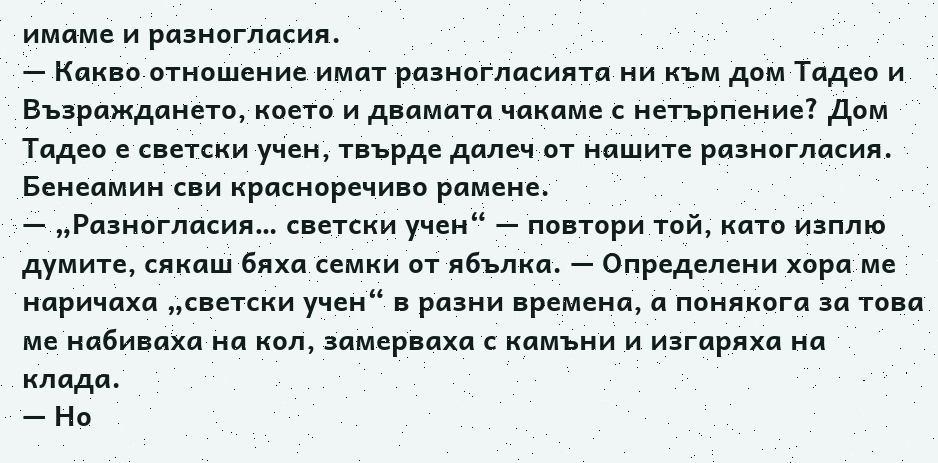имаме и разногласия.
— Какво отношение имат разногласията ни към дом Тадео и Възраждането, което и двамата чакаме с нетърпение? Дом Тадео е светски учен, твърде далеч от нашите разногласия.
Бенеамин сви красноречиво рамене.
— „Разногласия… светски учен“ — повтори той, като изплю думите, сякаш бяха семки от ябълка. — Определени хора ме наричаха „светски учен“ в разни времена, а понякога за това ме набиваха на кол, замерваха с камъни и изгаряха на клада.
— Но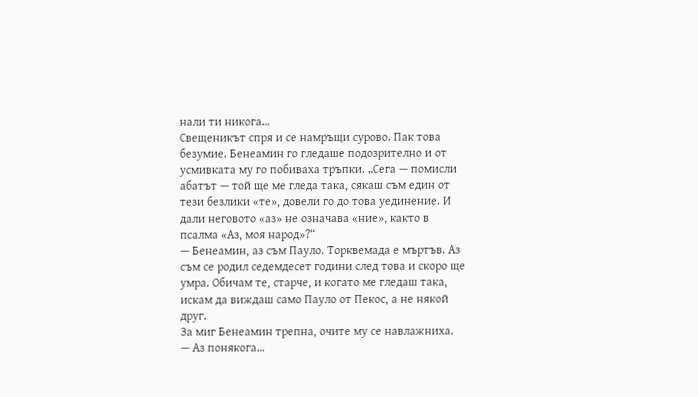нали ти никога…
Свещеникът спря и се намръщи сурово. Пак това безумие. Бенеамин го гледаше подозрително и от усмивката му го побиваха тръпки. „Сега — помисли абатът — той ще ме гледа така, сякаш съм един от тези безлики «те», довели го до това уединение. И дали неговото «аз» не означава «ние», както в псалма «Аз, моя народ»?“
— Бенеамин, аз съм Пауло. Торквемада е мъртъв. Аз съм се родил седемдесет години след това и скоро ще умра. Обичам те, старче, и когато ме гледаш така, искам да виждаш само Пауло от Пекос, а не някой друг.
За миг Бенеамин трепна, очите му се навлажниха.
— Аз понякога…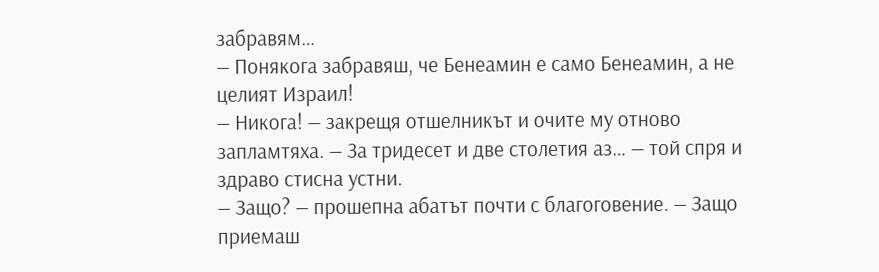забравям…
— Понякога забравяш, че Бенеамин е само Бенеамин, а не целият Израил!
— Никога! — закрещя отшелникът и очите му отново запламтяха. — За тридесет и две столетия аз… — той спря и здраво стисна устни.
— Защо? — прошепна абатът почти с благоговение. — Защо приемаш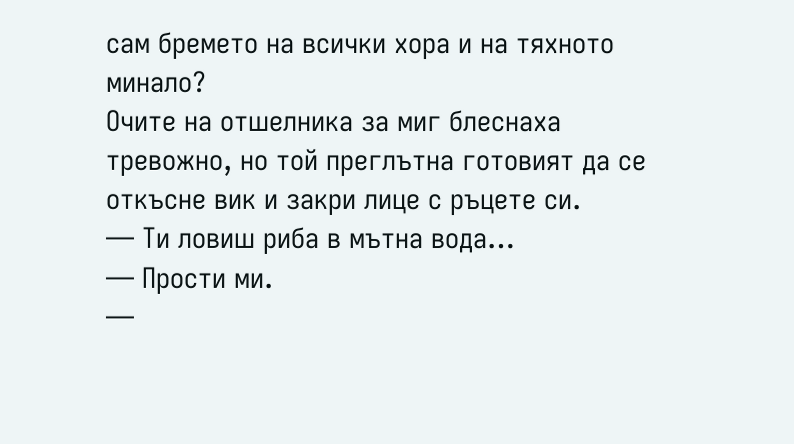сам бремето на всички хора и на тяхното минало?
Очите на отшелника за миг блеснаха тревожно, но той преглътна готовият да се откъсне вик и закри лице с ръцете си.
— Ти ловиш риба в мътна вода…
— Прости ми.
—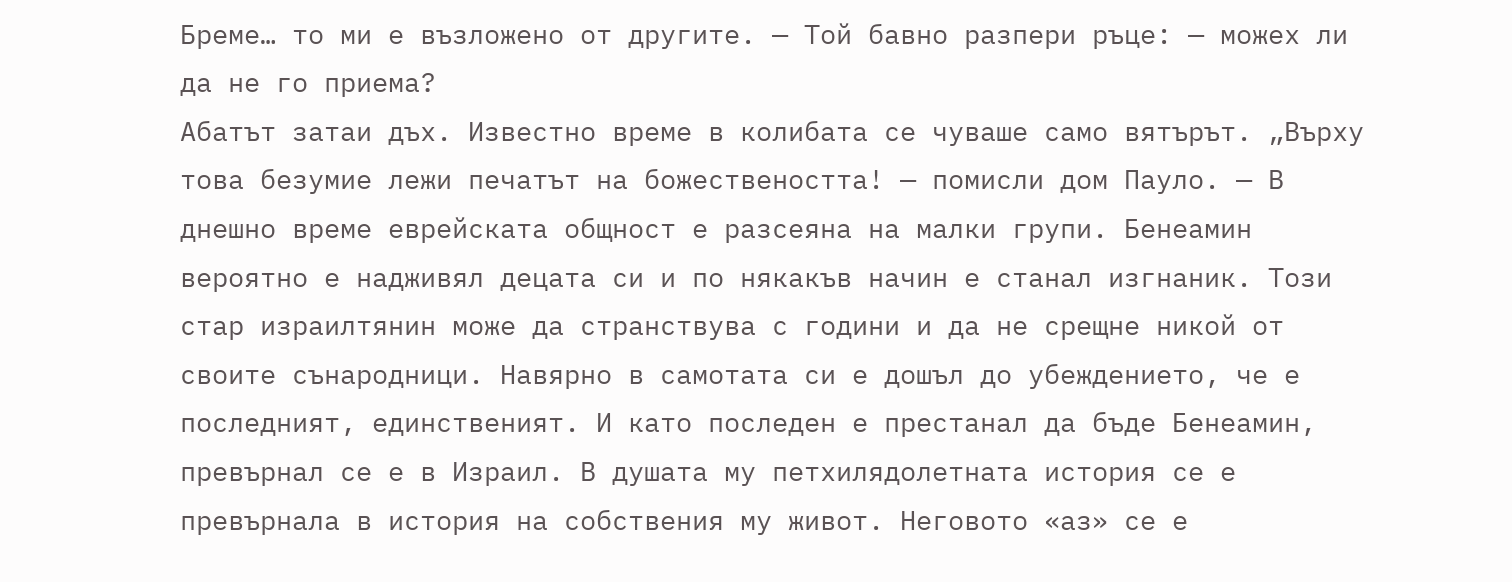Бреме… то ми е възложено от другите. — Той бавно разпери ръце: — можех ли да не го приема?
Абатът затаи дъх. Известно време в колибата се чуваше само вятърът. „Върху това безумие лежи печатът на божествеността! — помисли дом Пауло. — В днешно време еврейската общност е разсеяна на малки групи. Бенеамин вероятно е надживял децата си и по някакъв начин е станал изгнаник. Този стар израилтянин може да странствува с години и да не срещне никой от своите сънародници. Навярно в самотата си е дошъл до убеждението, че е последният, единственият. И като последен е престанал да бъде Бенеамин, превърнал се е в Израил. В душата му петхилядолетната история се е превърнала в история на собствения му живот. Неговото «аз» се е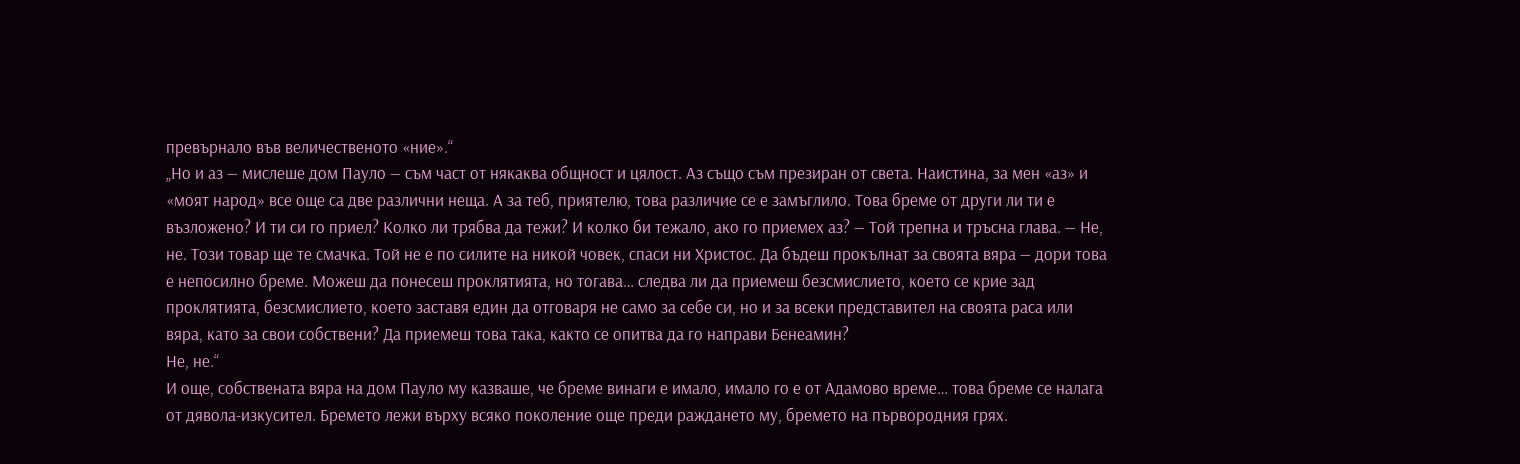превърнало във величественото «ние».“
„Но и аз — мислеше дом Пауло — съм част от някаква общност и цялост. Аз също съм презиран от света. Наистина, за мен «аз» и «моят народ» все още са две различни неща. А за теб, приятелю, това различие се е замъглило. Това бреме от други ли ти е възложено? И ти си го приел? Колко ли трябва да тежи? И колко би тежало, ако го приемех аз? — Той трепна и тръсна глава. — Не, не. Този товар ще те смачка. Той не е по силите на никой човек, спаси ни Христос. Да бъдеш прокълнат за своята вяра — дори това е непосилно бреме. Можеш да понесеш проклятията, но тогава… следва ли да приемеш безсмислието, което се крие зад проклятията, безсмислието, което заставя един да отговаря не само за себе си, но и за всеки представител на своята раса или вяра, като за свои собствени? Да приемеш това така, както се опитва да го направи Бенеамин?
Не, не.“
И още, собствената вяра на дом Пауло му казваше, че бреме винаги е имало, имало го е от Адамово време… това бреме се налага от дявола-изкусител. Бремето лежи върху всяко поколение още преди раждането му, бремето на първородния грях.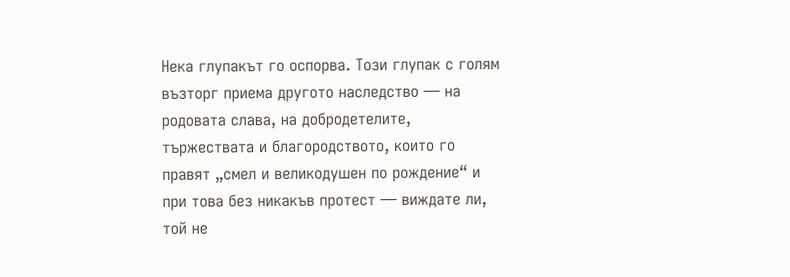Нека глупакът го оспорва. Този глупак с голям възторг приема другото наследство — на родовата слава, на добродетелите, тържествата и благородството, които го правят „смел и великодушен по рождение“ и при това без никакъв протест — виждате ли, той не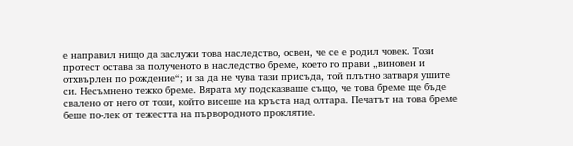е направил нищо да заслужи това наследство, освен, че се е родил човек. Този протест остава за полученото в наследство бреме, което го прави „виновен и отхвърлен по рождение“; и за да не чува тази присъда, той плътно затваря ушите си. Несъмнено тежко бреме. Вярата му подсказваше също, че това бреме ще бъде свалено от него от този, който висеше на кръста над олтара. Печатът на това бреме беше по-лек от тежестта на първородното проклятие.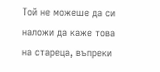Той не можеше да си наложи да каже това на стареца, въпреки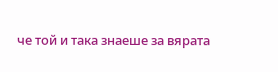че той и така знаеше за вярата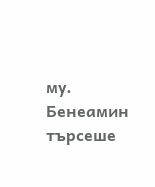му. Бенеамин търсеше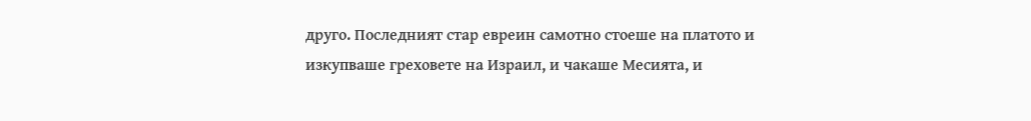друго. Последният стар евреин самотно стоеше на платото и изкупваше греховете на Израил, и чакаше Месията, и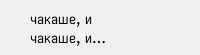чакаше, и чакаше, и…